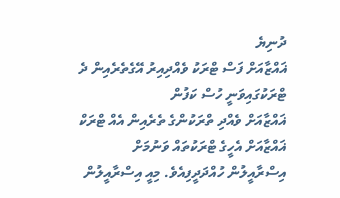ދުނިޔެ
ޣައްޒާއަށް ފަސް ޓްރަކު ވެއްދިއިރު އޭގެތެރެއިން ދެ ޓްރަކުގައިވަނީ ހުސް ކަފުން
ޣައްޒާއަށް ވެއްދި ތްރަކުންގެ ތެރެއިން އެއް ޓްރަކް
ޣައްޒާއަށް އެހީގެ ޓްރަކުތައް ވަނުމަށް އިސްރާއީލުން ހުއްދަދީފިއެވެ. މިއީ އިސްރާއީލުން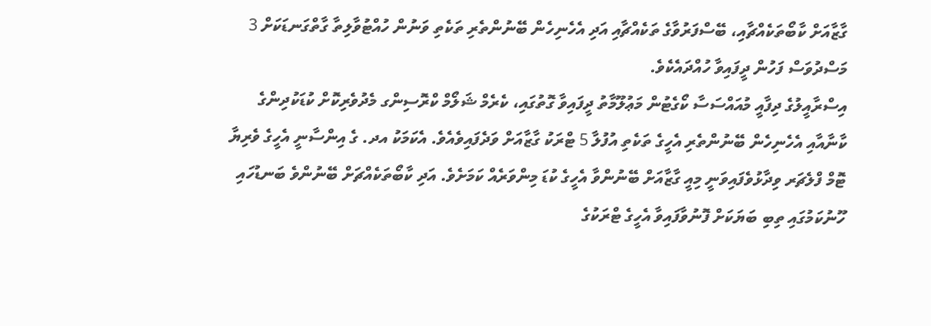ގާޒާއަށް ކާބޯތަކެއްޗާއި، ބޭސްފަރުވާގެ ތަކެއްޗާއި އަދި އެހެނިހެން ބޭނުންތެރި ތަކެތި ވަނުން ހުއްޓުވާލިތާ ގާތްގަނޑަކަށް 3 މަސްދުވަސް ފަހުން ދީފައިވާ ހުއްދައެކެވެ.
އިސްރާއީލުގެ ދިފާއީ މުއައްސަސާ ކޯގެޓުން މަޢުލޫމާތު ދީފައިވާ ގޮތުގައި، ކެރެމް ޝަލޯމް ކްރޮސިންގ މެދުވެރިކޮށް ކުޑަކުދިންގެ ކާނާއާއި އެހެނިހެން ބޭނުންތެރި އެހީގެ ތަކެތި އުފުލާ 5 ޓްރަކު ގާޒާއަށް ވަދެފައިވެއެވެ. އެކަމަކު އދ. ގެ އިންސާނީ އެހީގެ ވެރިޔާ ޓޮމް ފްލެޗަރ ވިދާޅުވެފައިވަނީ މިއީ ގާޒާއަށް ބޭނުންވާ އެހީގެ ކުޑަ މިންވަރެއް ކަމަށެވެ. އަދި ކާބޯތަކެއްޗަށް ބޭނުންވެ ބަނޑުހައި ހޫނުކަމުގައި ތިބި ބަޔަކަށް ފޮނުވާފައިވާ އެހީގެ ޓްރަކުގެ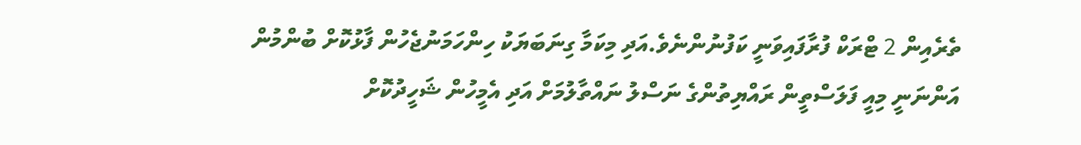ތެރެއިން 2 ޓްރަކް ފުރާފައިވަނީ ކަފުނުންނެވެ.އަދި މިކަމާ ގިނަބަޔަކު ހިންހަމަނުޖެހުން ފާޅުކޮށް ބުންމުން އަންނަނީ މިއީ ފަލަސްތީން ރައްޔިތުންގެ ނަސްލު ނައްތާލުމަށް އަދި އެމީހުން ޝަހީދުކޮށް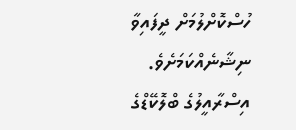ހުސްކޮށްލުމަށް ދީފައިވާ ނިޝާނެއްކަމަށެވެ.
އިސްރާއީލުގެ ބްލޮކޭޑްގެ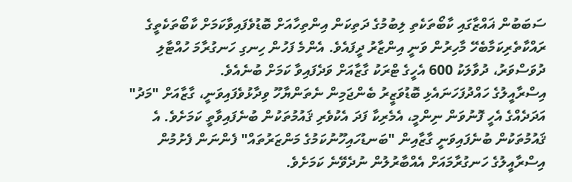ސަބަބުން ޣައްޒާގައި ކާބޯތަކެތި ލިބުމުގެ ދަތިކަން އިންތިހާއަށް ބޮޑުވެފައިވާކަމަށް ކާބޯތަކެތީގެ ރައްކާތެރިކަމާބެހޭ މާހިރުން ވަނީ އިންޒާރު ދީފައެވެ. އެންމެ ފަހުން ހިނގި ހަނގުރާމަ ހުއްޓާލި ދުވަސްވަރު، ދުވާލަކު 600 އެހީގެ ޓްރަކު ގާޒާއަށް ވަދެފައިވާ ކަމަށް ބުނެއެވެ.
އިސްރާއީލުގެ ހައްދުފަހަނައެޅި ބޮޑުވަޒީރު ބެންޖަމިން ނެތަންޔާހޫ ވިދާޅުވެފައިވަނީ، ގާޒާއަށް "މަދު" އަދަދެއްގެ އެހީ ފޮނުވަން ނިންމީ، އެމެރިކާ ފަދަ އެކުވެރި ޤައުމުތަކުން ބުނެފައިވާތީ ކަމަށެވެ. އެ ޤައުމުތަކުން ބުނެފައިވަނީ ގާޒާއިން "ބަނޑުހައިހޫނުކަމުގެ މަންޒަރުތައް" ފެންނަން ފެށުމުން އިސްރާއީލުގެ ހަނގުރާމައަށް އެއްބާރުލުން ނުދެވޭނެ ކަމަށެވެ.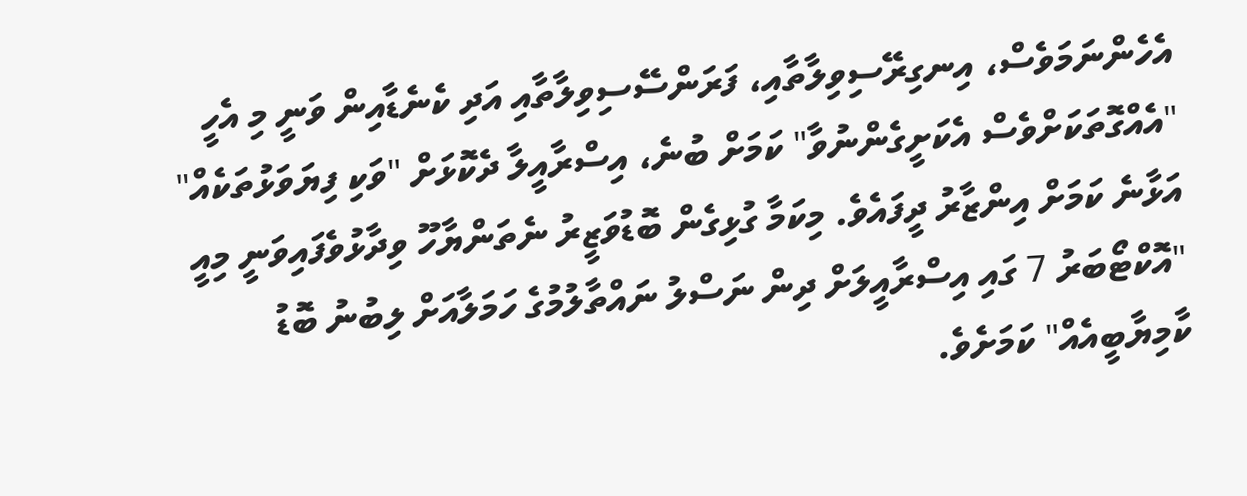އެހެންނަމަވެސް، އިނގިރޭސިވިލާތާއި، ފަރަންސޭސިވިލާތާއި އަދި ކެނެޑާއިން ވަނީ މި އެހީ "އެއްގޮތަކަށްވެސް އެކަށީގެންނުވާ" ކަމަށް ބުނެ، އިސްރާއީލާ ދެކޮޅަށް "ވަކި ފިޔަވަޅުތަކެއް" އަޅާނެ ކަމަށް އިންޒާރު ދީފައެވެ. މިކަމާ ގުޅިގެން ބޮޑުވަޒީރު ނެތަންޔާހޫ ވިދާޅުވެފައިވަނީ މިއީ "އޮކްޓޯބަރު 7 ގައި އިސްރާއީލަށް ދިން ނަސްލު ނައްތާލުމުގެ ހަމަލާއަށް ލިބުނު ބޮޑު ކާމިޔާބީއެއް" ކަމަށެވެ.